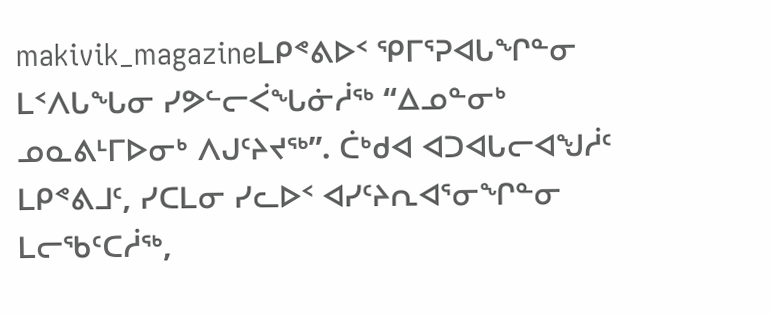makivik_magazineᒪᑭᕝᕕᐅᑉ ᕿᒥᕐᕈᐊᒐᖏᓐᓂ ᒪᑉᐱᒐᖓᓂ ᓯᕗᓪᓕᐹᖓᓃᓲᖅ “ᐃᓄᓐᓂᒃ ᓄᓇᕕᒻᒥᐅᓂᒃ ᐱᒍᑦᔨᔪᖅ”. ᑖᒃᑯᐊ ᐊᑐᐊᒐᓕᐊᖑᓲᑦ ᒪᑭᕝᕕᒧᑦ, ᓯᑕᒪᓂ ᓯᓚᐅᑉ ᐊᓯᑦᔨᕆᐊᕐᓂᖏᓐᓂ ᒪᓕᖃᑦᑕᓲᖅ,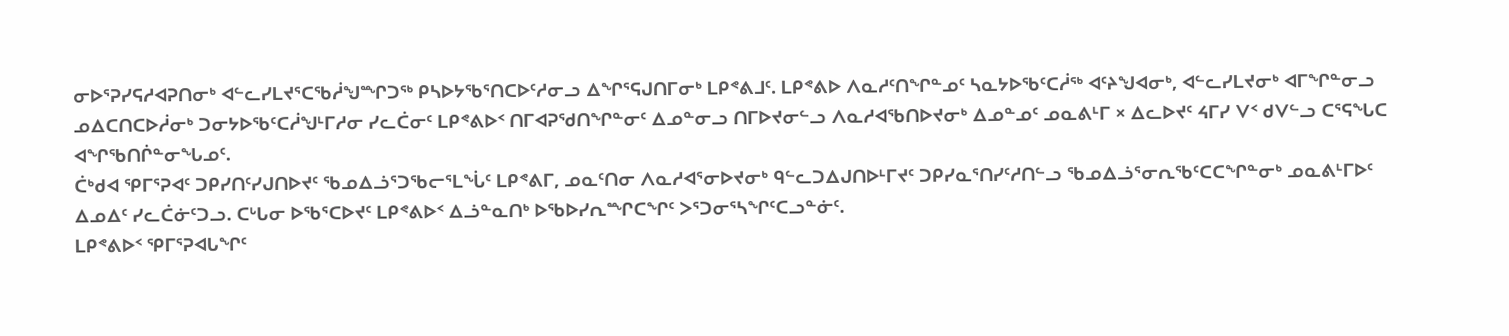ᓂᐅᕐᕈᓯᕋᓱᐊᕈᑎᓂᒃ ᐊᓪᓚᓯᒪᔪᕐᑕᖃᓲᖑᙱᑐᖅ ᑭᓴᐅᔭᖃᕐᑎᑕᐅᑦᓱᓂᓗ ᐃᖏᕐᕋᒍᑎᒥᓂᒃ ᒪᑭᕝᕕᒧᑦ. ᒪᑭᕝᕕᐅ ᐱᓇᓱᑦᑎᖏᓐᓄᑦ ᓴᓇᔭᐅᖃᑦᑕᓲᖅ ᐊᑦᔨᖑᐊᓂᒃ, ᐊᓪᓚᓯᒪᔪᓂᒃ ᐊᒥᖏᓐᓂᓗ ᓄᐃᑕᑎᑕᐅᓲᓂᒃ ᑐᓂᔭᐅᖃᑦᑕᓲᖑᒻᒥᓱᓂ ᓯᓚᑖᓂᑦ ᒪᑭᕝᕕᐅᑉ ᑎᒥᐊᕈᖁᑎᖏᓐᓂᑦ ᐃᓄᓐᓂᓗ ᑎᒥᐅᔪᓂᓪᓗ ᐱᓇᓱᐊᖃᑎᐅᔪᓂᒃ ᐃᓄᓐᓄᑦ ᓄᓇᕕᒻᒥ × ᐃᓚᐅᔪᑦ ᔦᒥᓯ ᐯᑉ ᑯᐯᓪᓗ ᑕᕐᕋᖓᑕ ᐊᖏᖃᑎᒌᓐᓂᖓᓄᑦ.
ᑖᒃᑯᐊ ᕿᒥᕐᕈᐊᑦ ᑐᑭᓯᑎᑦᓯᒍᑎᐅᔪᑦ ᖃᓄᐃᓘᕐᑐᖃᓕᕐᒪᖔᑦ ᒪᑭᕝᕕᒥ, ᓄᓇᑦᑎᓂ ᐱᓇᓱᐊᕐᓂᐅᔪᓂᒃ ᑫᓪᓚᑐᐃᒍᑎᐅᒻᒥᔪᑦ ᑐᑭᓯᓇᕐᑎᓯᑦᓱᑎᓪᓗ ᖃᓄᐃᓘᕐᓂᕆᖃᑦᑕᑕᖏᓐᓂᒃ ᓄᓇᕕᒻᒥᐅᑦ ᐃᓄᐃᑦ ᓯᓚᑖᓃᑦᑐᓗ. ᑕᒡᒐᓂ ᐅᖃᕐᑕᐅᔪᑦ ᒪᑭᕝᕕᐅᑉ ᐃᓘᓐᓇᑎᒃ ᐅᖃᐅᓯᕆᙱᑕᖏᑦ ᐳᕐᑐᓂᕐᓴᖏᑦᑕᓗᓐᓃᑦ.
ᒪᑭᕝᕕᐅᑉ ᕿᒥᕐᕈᐊᒐᖏᑦ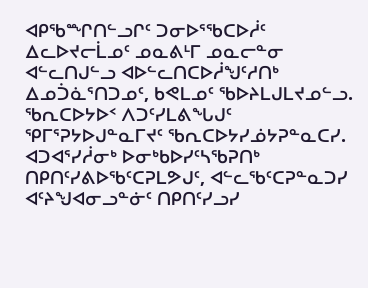ᐊᑭᖃᙱᑎᓪᓗᒋᑦ ᑐᓂᐅᕐᖃᑕᐅᓲᑦ ᐃᓚᐅᔪᓕᒫᓄᑦ ᓄᓇᕕᒻᒥ ᓄᓇᓕᓐᓂ ᐊᓪᓚᑎᒍᓪᓗ ᐊᐅᓪᓚᑎᑕᐅᓲᖑᑦᓱᑎᒃ ᐃᓄᑑᓈᕐᑎᑐᓄᑦ, ᑲᕙᒪᓄᑦ ᖃᐅᔨᒪᒍᒪᔪᓄᓪᓗ. ᖃᕆᑕᐅᔭᐅᑉ ᐱᑐᑦᓯᒪᕕᖓᒍᑦ ᕿᒥᕐᕈᔭᐅᒍᓐᓇᒥᔪᑦ ᖃᕆᑕᐅᔭᓯᓅᔭᕈᓐᓇᑕᓯ. ᐊᑐᐊᕐᓯᓲᓂᒃ ᐅᓂᒃᑲᐅᓯᑦᓴᖃᕈᑎᒃ ᑎᑭᑎᑦᓯᕕᐅᖃᑦᑕᕈᒪᕗᒍᑦ, ᐊᓪᓚᖃᑦᑕᕈᓐᓇᑐᓯ ᐊᑦᔨᖑᐊᓂᓗᓐᓃᑦ ᑎᑭᑎᑦᓯᓗᓯ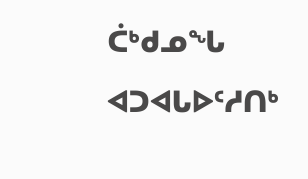ᑖᒃᑯᓄᖓ ᐊᑐᐊᒐᐅᑦᓱᑎᒃ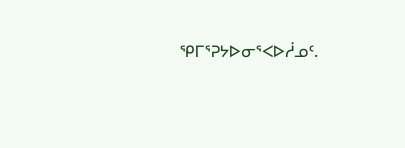ᕿᒥᕐᕈᔭᐅᓂᕐᐸᐅᓲᓄᑦ.